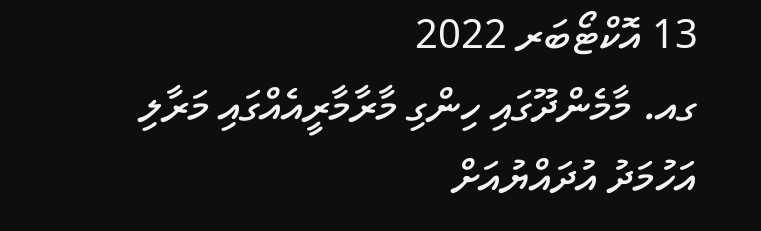13 އޮކްޓޯބަރ 2022
ގއ. މާމެންދޫގައި ހިންގި މާރާމާރީއެއްގައި މަރާލި އަހުމަދު އުދައްޔުއަށް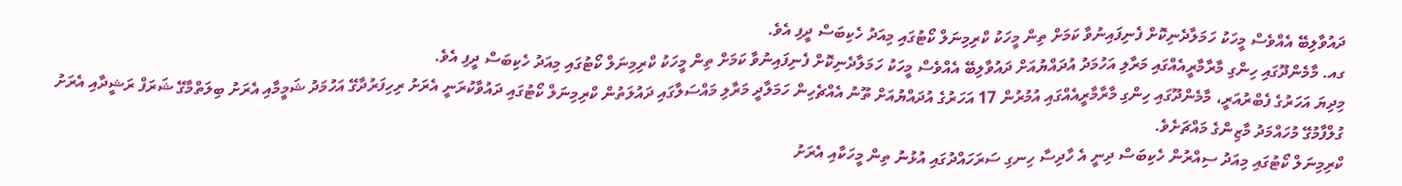ދައުވާލިބޭ އެއްވެސް މީހަކު ހަމަލާދެނިކޮށް ފެނިފައިނުވާ ކަމަށް ތިން މީހަކު ކްރިމިނަލް ކޯޓުގައި މިއަދު ހެކިބަސް ދީފި އެވެ.
ގއ. މާމެންދޫގައި ހިންގި މާރާމާރީއެއްގައި މަރާލި އަހުމަދު އުދައްޔުއަށް ދައުވާލިބޭ އެއްވެސް މީހަކު ހަމަލާދެނިކޮށް ފެނިފައިނުވާ ކަމަށް ތިން މީހަކު ކްރިމިނަލް ކޯޓުގައި މިއަދު ހެކިބަސް ދީފި އެވެ.
މިދިޔަ އަހަރުގެ ފެބްރުއަރީ، މާމެންދޫގައި ހިންގި މާރާމާރީއެއްގައި އުމުރުން 17 އަހަރުގެ އުދައްޔުއަށް ތޫނު އެއްޗެހިން ހަމަލާދީ މަރާލި މައްސަލާގައި ދައުލަތުން ކްރިމިނަލް ކޯޓުގައި ދައުވާކުރަނީ އެރަށު ރިހިފަރުދާގޭ އަހުމަދު ޝަމީމާއި އެރަށު ބިލަތްމާގޭ ޝަރަފް ރަޝީދާއި އެރަށު ގުލްފާމުގޭ މުހައްމަދު މާޒިންގެ މައްޗަށެވެ.
ކްރިމިނަލް ކޯޓުގައި މިއަދު ސިއްރުން ހެކިބަސް ދިނީ އެ ހާދިސާ ހިނގި ސަރަހައްދުގައި އުޅުނު ތިން މީހަކާއި އެރަށު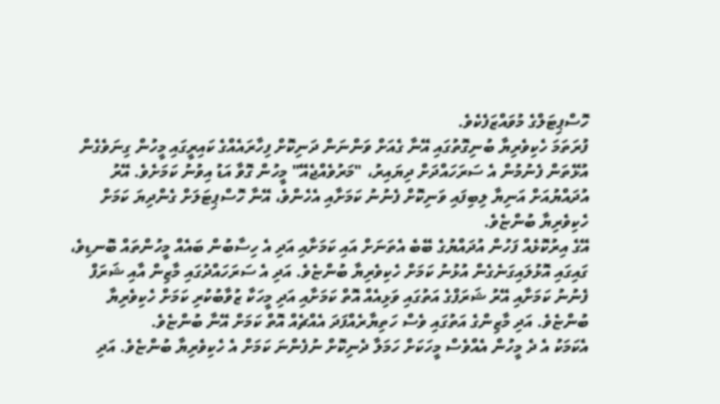ހޮސްޕިޓަލްގެ މުވައްޒަފެކެވެ.
ފުރަތަމަ ހެކިވެރިޔާ ބުނިގޮތުގައި އޭނާ ގެއަށް ވަންނަން ދަނިކޮށް ފިހާރައެއްގެ ކައިރީގައި މީހުން ގިނަވެގެން އުޅޭތަން ފެނުމުން އެ ސަރަހައްދަށް ދިޔައިރު، "މަރުވެއްޖެއޭ" މީހުން ގޮވާ އަޑު އިވުނު ކަމަށެވެ. އޭރު އުދައްޔުއަށް އަނިޔާ ލިބިފައި ވަނިކޮށް ފެނުނު ކަމަށާއި އެހެންވެ، އޭނާ ހޮސްޕިޓަލަށް ގެންދިޔަ ކަމަށް ހެކިވެރިޔާ ބުންޏެވެ.
އޭގެ އިރުކޮޅެއް ފަހުން އުދައްޔުގެ ބޭބެ އެތަނަށް އައި ކަމަށާއި އަދި އެ ހިސާބުން ބައެއް މީހުންތައް ބޮނޑިވެ، ގައިގައި އޮޅުލައިގަނެގެން އުޅުނު ކަމަށް ހެކިވެރިޔާ ބުންޏެވެ. އަދި އެ ސަރަހައްދުގައި މާޒިން އާއި ޝަރަފް ފެނުނު ކަމަށާއި އޭރު ޝަރަފްގެ އަތުގައި ވަޅިއެއް އޮތް ކަމަށާއި އަދި މީހަކާ ޒުވާބުކުރި ކަމަށް ހެކިވެރިޔާ ބުންޏެވެ. އަދި މާޒިންގެ އަތުގައި ވެސް ހަތިޔާރެއްފަދަ އެއްޗެއް އޮތް ކަމަށް އޭނާ ބުންޏެވެ.
އެކަމަކު އެ ދެ މީހުން އެއްވެސް މީހަކަށް ހަމަލާ ދެނިކޮށް ނުފެންނަ ކަމަށް އެ ހެކިވެރިޔާ ބުންޏެވެ. އަދި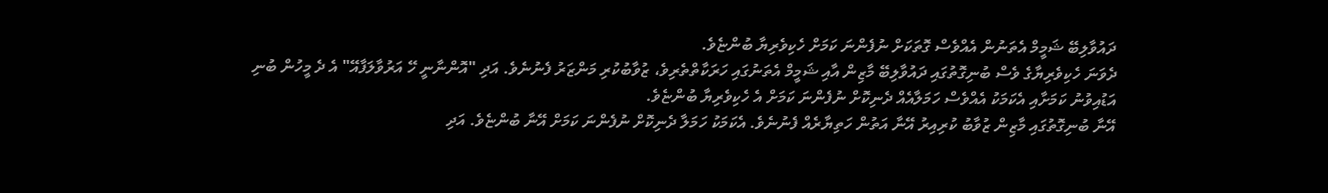ދައުވާލިބޭ ޝަމީމް އެތަނުން އެއްވެސް ގޮތަކަށް ނުފެންނަ ކަމަށް ހެކިވެރިޔާ ބުންޏެވެ.
ދެވަނަ ހެކިވެރިޔާގެ ވެސް ބުނިގޮތުގައި ދައުވާލިބޭ މާޒިން އާއި ޝަމީމް އެތަނުގައި ހަރަކާތްތެރިވެ، ޒުވާބުކުރި މަންޒަރު ފެނުނެވެ. އަދި "އޮންނާނީ ހޭ އަރުވާލަފާއޭ" އެ ދެ މީހުން ބުނި އަޑުއިވުނު ކަމަށާއި އެކަމަކު އެއްވެސް ހަމަލާއެއް ދެނިކޮށް ނުފެންނަ ކަމަށް އެ ހެކިވެރިޔާ ބުންޏެވެ.
އޭނާ ބުނިގޮތުގައި މާޒިން ޒުވާބު ކުރިއިރު އޭނާ އަތުން ހަތިޔާރެއް ފެނުނެވެ. އެކަމަކު ހަމަލާ ދެނިކޮށް ނުފެންނަ ކަމަށް އޭނާ ބުންޏެވެ. އަދި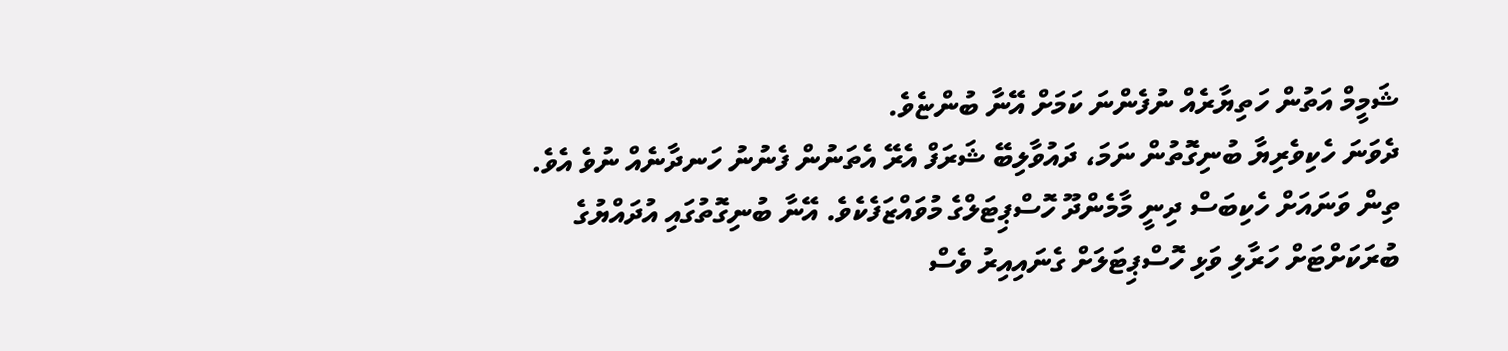ޝަމީމް އަތުން ހަތިޔާރެއް ނުފެންނަ ކަމަށް އޭނާ ބުންޏެވެ.
ދެވަނަ ހެކިވެރިޔާ ބުނިގޮތުން ނަމަ، ދައުވާލިބޭ ޝަރަފް އެރޭ އެތަނުން ފެނުނު ހަނދާނެއް ނުވެ އެވެ.
ތިން ވަނައަށް ހެކިބަސް ދިނީ މާމެންދޫ ހޮސްޕިޓަލްގެ މުވައްޒަފެކެވެ. އޭނާ ބުނިގޮތުގައި އުދައްޔުގެ ބުރަކަށްޓަށް ހަރާލި ވަޅި ހޮސްޕިޓަލަށް ގެނައިއިރު ވެސް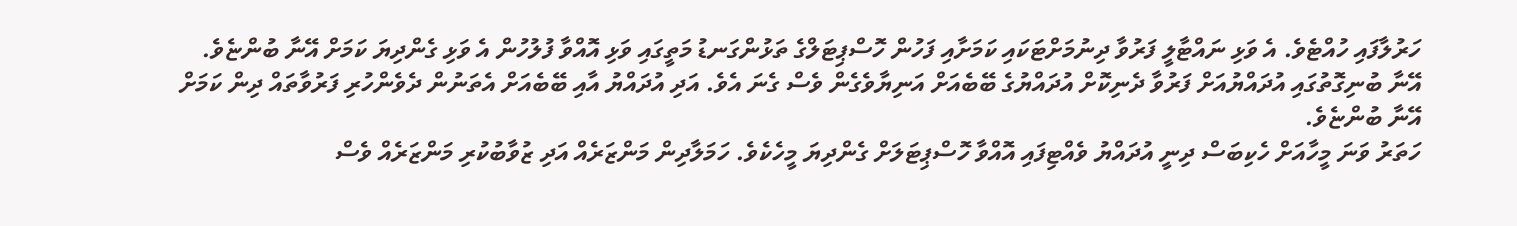ހަރުލާފައި ހުއްޓެވެ. އެ ވަޅި ނައްޓާލީ ފަރުވާ ދިނުމަށްޓަކައި ކަމަށާއި ފަހުން ހޮސްޕިޓަލްގެ ތަޅުންގަނޑު މަތީގައި ވަޅި އޮއްވާ ފުލުހުން އެ ވަޅި ގެންދިޔަ ކަމަށް އޭނާ ބުންޏެވެ.
އޭނާ ބުނިގޮތުގައި އުދައްޔުއަށް ފަރުވާ ދެނިކޮށް އުދައްޔުގެ ބޭބެއަށް އަނިޔާވެގެން ވެސް ގެނަ އެވެ. އަދި އުދައްޔު އާއި ބޭބެއަށް އެތަނުން ދެވެންހުރި ފަރުވާތައް ދިން ކަމަށް އޭނާ ބުންޏެވެ.
ހަތަރު ވަނަ މީހާއަށް ހެކިބަސް ދިނީ އުދައްޔު ވެއްޓިފައި އޮއްވާ ހޮސްޕިޓަލަށް ގެންދިޔަ މީހެކެވެ. ހަމަލާދިން މަންޒަރެއް އަދި ޒުވާބުކުރި މަންޒަރެއް ވެސް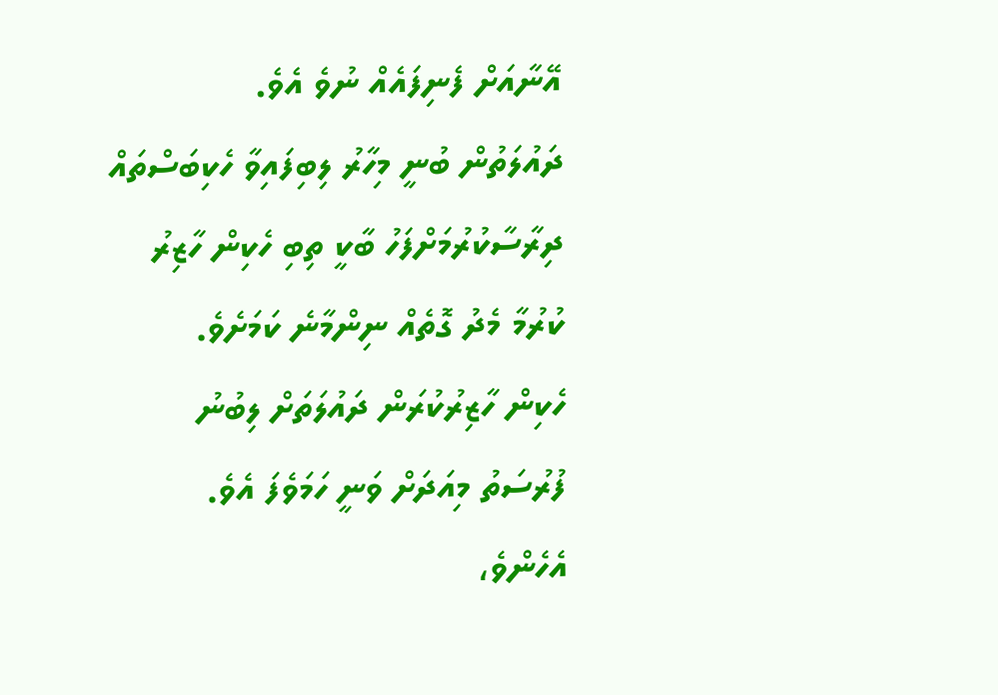އޭނާއަށް ފެނިފައެއް ނުވެ އެވެ.
ދައުލަތުން ބުނީ މިހާރު ލިބިފައިވާ ހެކިބަސްތައް ދިރާސާކުރުމަށްފަހު ބާކީ ތިބި ހެކިން ހާޒިރު ކުރުމާ މެދު ގޮތެއް ނިންމާނެ ކަމަށެވެ.
ހެކިން ހާޒިރުކުރަން ދައުލަތަށް ލިބުނު ފުރުސަތު މިއަދަށް ވަނީ ހަމަވެފަ އެވެ. އެހެންވެ،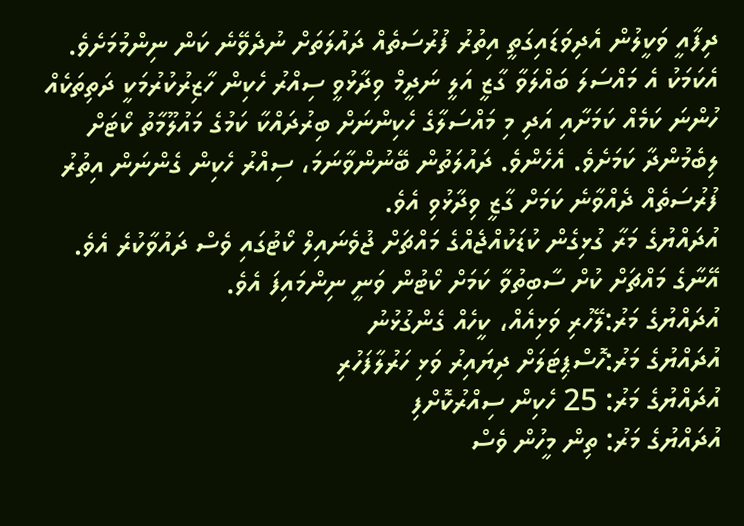ދިފާއީ ވަކީލުން އެދިވަޑައިގަތީ އިތުރު ފުރުސަތެއް ދައުލަތަށް ނުދެވޭނެ ކަން ނިންމުމަށެވެ.
އެކަމަކު އެ މައްސަލަ ބައްލަވާ ގާޒީ އަލީ ނަދީމް ވިދާޅުވީ ސިއްރު ހެކިން ހާޒިރުކުރުމަކީ ދަތިތަކެއް ހުންނަ ކަމެއް ކަމަށާއި އަދި މި މައްސަލާގެ ހެކިންނަށް ބިރުދައްކާ ކަމުގެ މައުލޫމާތު ކޯޓަށް ލިބެމުންދާ ކަމަށެވެ. އެހެންވެ. ދައުލަތުން ބޭނުންވާނަމަ، ސިއްރު ހެކިން ގެންނަން އިތުރު ފުރުސަތެއް ދެއްވާނެ ކަމަށް ގާޒީ ވިދާޅުވި އެވެ.
އުދައްޔުގެ މަރާ ގުޅިގެން ކުޑަކުއްޖެއްގެ މައްޗަށް ޖުވެނައިލް ކޯޓުގައި ވެސް ދައުވާކުރެ އެވެ. އޭނާގެ މައްޗަށް ކުށް ސާބިތުވާ ކަމަށް ކޯޓުން ވަނީ ނިންމައިފަ އެވެ.
އުދައްޔުގެ މަރު:ލޭހުރި ވަޅިއެއް، ކީހެއް ގެންގުޅުނު
އުދައްޔުގެ މަރު:ހޮސްޕިޓަލަށް ދިޔައިރު ވަޅި ހަރުލާފަހުރި
އުދައްޔުގެ މަރު: 25 ހެކިން ސިއްރުކޮށްފި
އުދައްޔުގެ މަރު: ތިން މީހުން ވެސް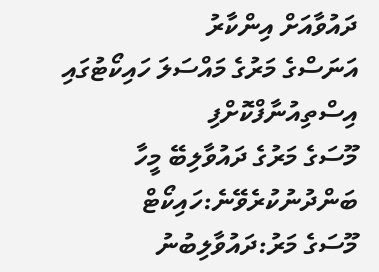ދައުވާއަށް އިންކާރު
އަނަސްގެ މަރުގެ މައްސަލަ ހައިކޯޓުގައި އިސްތިއުނާފްކޮށްފި
މޫސަގެ މަރުގެ ދައުވާލިބޭ މީހާ ބަންދުނުކުރެވޭނެ:ހައިކޯޓް
މޫސަގެ މަރު:ދައުވާލިބުނު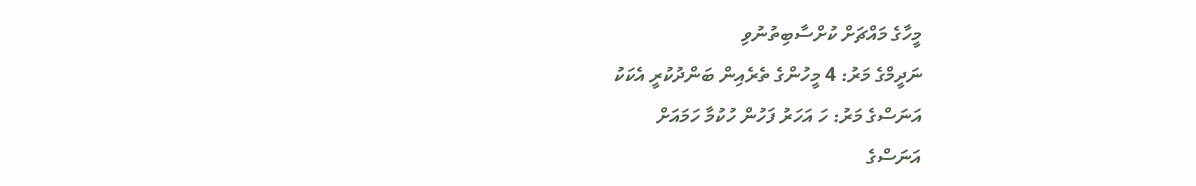މީހާގެ މައްޗަށް ކުށްސާބިތުނުވި
ނަދީމްގެ މަރު: 4 މީހުންގެ ތެރެއިން ބަންދުކުރީ އެކަކު
އަނަސްގެ މަރު: ހަ އަހަރު ފަހުން ހުކުމާ ހަމައަށް
އަނަސްގެ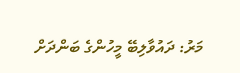މަރު: ދައުވާލިބޭ މީހުންގެ ބަންދަށް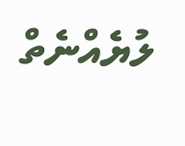ލުޔެއްނެތް